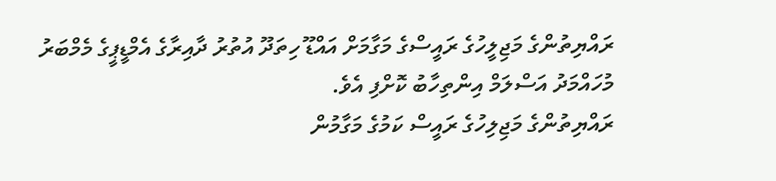ރައްޔިތުންގެ މަޖިލީހުގެ ރައީސްގެ މަގާމަށް އައްޑޫ ހިތަދޫ އުތުރު ދާއިރާގެ އެމްޑީޕީގެ މެމްބަރު މުހައްމަދު އަސްލަމް އިންތިހާބު ކޮށްފި އެވެ.
ރައްޔިތުންގެ މަޖިލިހުގެ ރައީސް ކަމުގެ މަގާމުން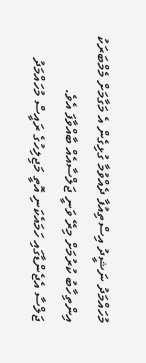މުހައްމަދު ނަޝީދު އިސްތިއުފާ ދެއްވުމާ ގުޅިގެން އެ މަގާމަށް މެމްބަރަކު އިންތިހާބު ކުރުމަށް މިރޭ ވަނީ ޖަލްސާއެއް ބާއްވާފަ އެވެ.
ޖަލްސާ އެޖެންޑާގައި ހަމައެކަނި އޮތީ މަޖިލިހުގެ ރައީސް މުހައްމަދު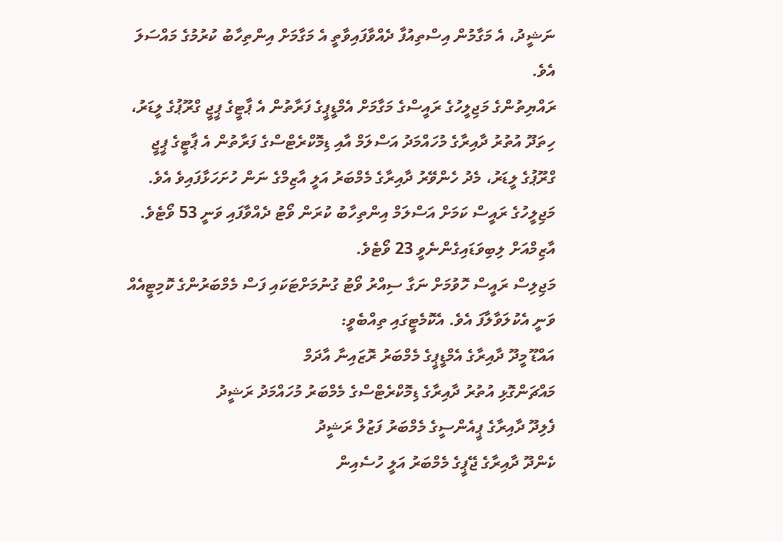ނަޝީދު، އެ މަގާމުން އިސްތިއުފާ ދެއްވާފައިވާތީ އެ މަގާމަށް އިންތިހާބު ކުރުމުގެ މައްސަލަ އެވެ.
ރައްޔިތުންގެ މަޖިލީހުގެ ރައީސްގެ މަގާމަށް އެމްޑީޕީގެ ފަރާތުން އެ ޕާޓީގެ ޕީޖީ ގްރޫޕުގެ ލީޑަރު، ހިތަދޫ އުތުރު ދާއިރާގެ މުހައްމަދު އަސްލަމް އާއި ޑިމޮކްރެޓްސްގެ ފަރާތުން އެ ޕާޓީގެ ޕީޖީ ގްރޫޕުގެ ލީޑަރު، މެދު ހެންވޭރު ދާއިރާގެ މެމްބަރު އަލީ އާޒިމްގެ ނަން ހުށަހަޅާފައިވެ އެވެ.
މަޖިލީހުގެ ރައީސް ކަމަށް އަސްލަމް އިންތިހާބު ކުރަން ވޯޓު ދެއްވާފައި ވަނީ 53 ވޯޓެވެ.
އާޒިމްއަށް ލިބިވަޑައިގެންނެވީ 23 ވޯޓެވެ.
މަޖިލިސް ރައީސް ހޮވުމަށް ނަގާ ސިއްރު ވޯޓު ގުނުމަށްޓަކައި ފަސް މެމްބަރުންގެ ކޮމިޓީއެއް ވަނީ އެކުލަވާލާފަ އެވެ. އެކޮމެޓީގައި ތިއްބެވީ:
އައްޑޫ މީދޫ ދާއިރާގެ އެމްޑީޕީގެ މެމްބަރު ރޮޒައިނާ އާދަމް
މައްޗަންގޮޅި އުތުރު ދާއިރާގެ ޑިމޮކްރެޓްސްގެ މެމްބަރު މުހައްމަދު ރަޝީދު
ފެލިދޫ ދާއިރާގެ ޕީއެންސީގެ މެމްބަރު ފަޒުލް ރަޝީދު
ކެންދޫ ދާއިރާގެ ޖޭޕީގެ މެމްބަރު އަލީ ހުސެއިން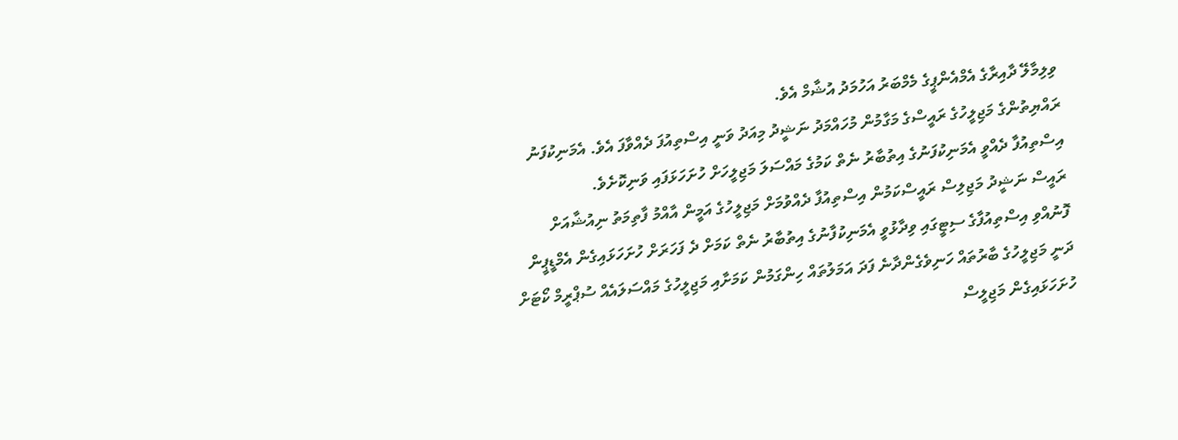ވިލިމާލޭ ދާއިރާގެ އެމްއެންޕީގެ މެމްބަރު އަހުމަދު އުޝާމް އެވެ.
ރައްޔިތުންގެ މަޖިލީހުގެ ރައީސްގެ މަގާމުން މުހައްމަދު ނަޝީދު މިއަދު ވަނީ އިސްތިއުފަ ދެއްވާފަ އެވެ. އެމަނިކުފަނު އިސްތިއުފާ ދެއްވީ އެމަނިކުފަނުގެ އިތުބާރު ނެތް ކަމުގެ މައްސަލަ މަޖިލީހަށް ހުށަހަޅަފައި ވަނިކޮށެވެ.
ރައީސް ނަޝީދު މަޖިލިސް ރައީސްކަމުން އިސްތިއުފާ ދެއްވުމަށް މަޖިލީހުގެ އަމީން އާއްމު ފާތިމަތު ނިއުޝާއަށް ފޮނުއްވި އިސްތިއުފާގެ ސިޓީގައި ވިދާޅުވީ އެމަނިކުފާނުގެ އިތުބާރު ނެތް ކަމަށް ދެ ފަހަރަށް ހުށަހަޅައިގެން އެމްޑީޕީން ދަނީ މަޖިލީހުގެ ބާރުތައް ހަނިވެގެންދާނެ ފަދަ އަމަލުތައް ހިންގަމުން ކަމަށާއި މަޖިލީހުގެ މައްސަލައެއް ސުޕްރީމް ކޯޓަށް ހުށަހަޅައިގެން މަޖިލީސް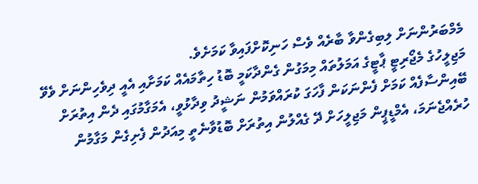މެމްބަރުންނަށް ލިބިގެންވާ ބާރެއް ވެސް ހަނިކޮށްފައިވާ ކަމަށެވެ.
މަޖިލީހުގެ މެޖޯރިޓީ ޕާޓީގެ އަމަލުތައް މިމަގުން ގެންދާކަމީ ބޮޑު ހިތާމައެއް ކަމަށާއި އެއީ ދިވެހިންނަށް ވެވޭ ބޭއިންސާފެއް ކަމަށް ފެންނަކަން ފާހަގަ ކުރައްވަމުން ނަޝީދު ވިދާޅުވީ، އެމަގާމުގައި ދެން އިތުރަށް ހުރެއްޖެނަމަ، އެމްޑީޕީން މަޖިލީހަށް ދޭ ގެއްލުން އިތުރަށް ބޮޑުވާނެތީ މިއަދުން ފެށިގެން މަގާމުން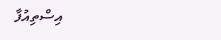އިސްތިއުފާ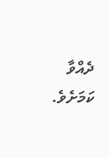ދެއްވާ ކަމަށެވެ.